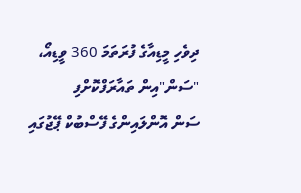ދިވެހި މީޑިއާގެ ފުރަތަމަ 360 ވީޑިއޯ، "ސަން"އިން ތައާރަފްކޮށްފި
ސަން އޮންލައިންގެ ފޭސްބުކް ޕޭޖުގައި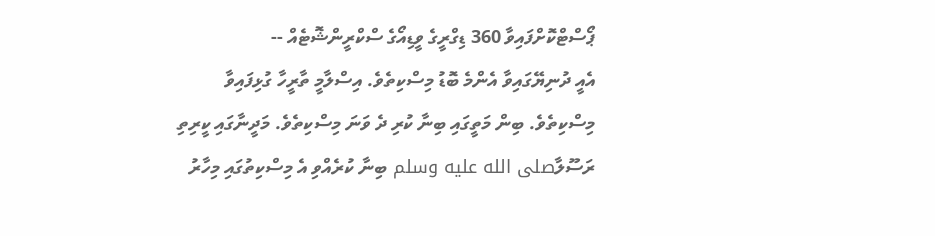ޕޯސްޓްކޮށްފައިވާ 360 ޑިގްރީގެ ވީޑިއޯގެ ސްކްރީންޝޮޓެއް --
އެއީ ދުނިޔޭގައިވާ އެންމެ ބޮޑު މިސްކިތެވެ. އިސްލާމީ ތާރީހާ ގުޅިފައިވާ މިސްކިތެވެ. ބިން މަތީގައި ބިނާ ކުރި ދެ ވަނަ މިސްކިތެވެ. މަދީނާގައި ކީރިތި ރަސޫލާصلى الله عليه وسلم ބިނާ ކުރެއްވި އެ މިސްކިތުގައި މިހާރު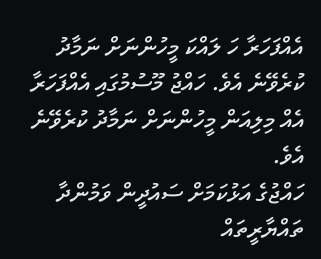އެއްފަހަރާ ހަ ލައްކަ މީހުންނަށް ނަމާދު ކުރެވޭނެ އެވެ. ހައްޖު މޫސުމުގައި އެއްފަހަރާ އެއް މިލިއަން މީހުންނަށް ނަމާދު ކުރެވޭނެ އެވެ.
ހައްޖުގެ އަޅުކަމަށް ސައުދީން ވަމުންދާ ތައްޔާރީތައް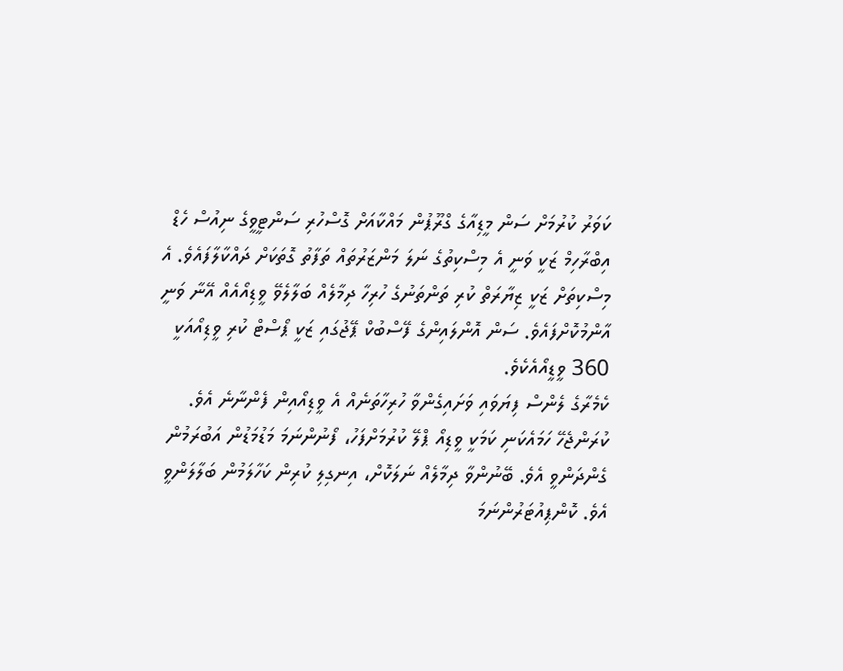ކަވަރު ކުރުމަށް ސަން މީޑިއާގެ ގްރޫޕުން މައްކާއަށް ގޮސްހުރި ސަންޓީވީގެ ނިއުސް ހެޑް އިބްރާހިމް ޒަކީ ވަނީ އެ މިސްކިތުގެ ނަލަ މަންޒަރުތައް ތަފާތު ގޮތަކަށް ދައްކާލާފައެވެ. އެ މިސްކިތަށް ޒަކީ ޒިޔާރަތް ކުރި ތަންތަނުގެ ހުރިހާ ދިމާލެއް ބަލާލެވޭ ވީޑިއޯއެއް އޭނާ ވަނީ އާންމުކޮށްފައެވެ. ސަން އޮންލައިންގެ ފޭސްބުކް ޕޭޖުގައި ޒަކީ ޕޯސްޓް ކުރި ވީޑިއޯއަކީ 360 ވީޑީއޯއެކެވެ.
ކެމެރާގެ ލެންސް ފިޔަވައި ވަށައިގެންވާ ހުރިހާތަނެއް އެ ވީޑިއޯއިން ފެންނާނެ އެވެ. ކުރަންޖެހޭ ހަމައެކަނި ކަމަކީ ވީޑިއޯ ޕްލޭ ކުރުމަށްފަހު، ފޯނުންނަމަ މަޑުމަޑުން އަބުރަމުން ގެންދަންވީ އެވެ. ބޭނުންވާ ދިމާލެއް ނަލަކޮށް، އިނގިލި ކުރިން ކަހާލަމުން ބަލާލަންވީ އެވެ. ކޮންޕިއުޓަރުންނަމަ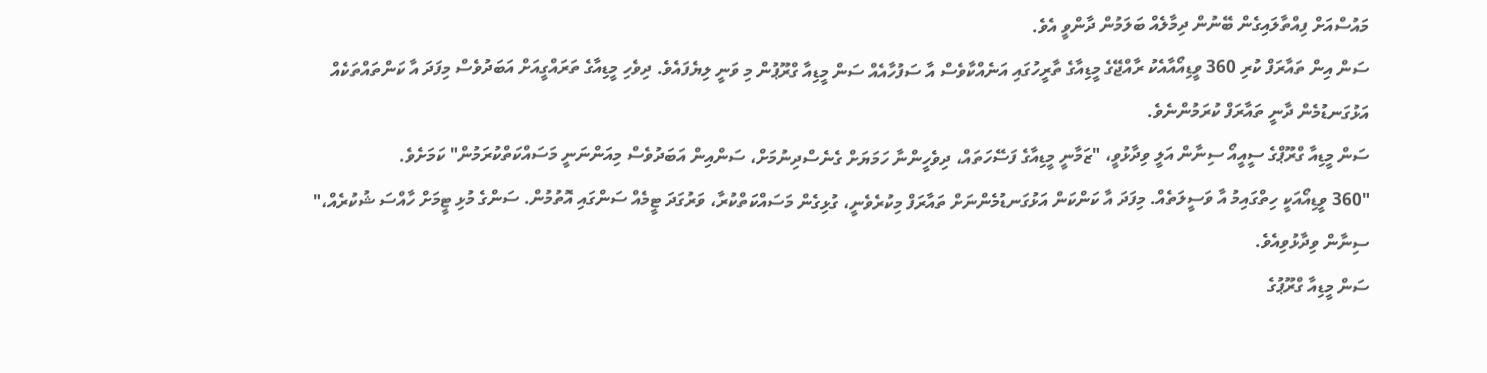މައުސްއަށް ފިއްތާލައިގެން ބޭނުން ދިމާލެއް ބަލަމުން ދާންވީ އެވެ.
ސަން އިން ތައާރަފް ކުރި 360 ވީޑިއޯއާއެކު ރާއްޖޭގެ މީޑިއާގެ ތާރީހުގައި އަނެއްކާވެސް އާ ސަފުހާއެއް ސަން މީޑިއާ ގްރޫޕުން މި ވަނީ ލިޔެފައެވެ. ދިވެހި މީޑިއާގެ ތަރައްގީއަށް އަބަދުވެސް މިފަދަ އާ ކަންތައްތަކެއް އަޅުގަނޑުމެން ދާނީ ތައާރަފް ކުރަމުންނެވެ.
ސަން މީޑިއާ ގްރޫޕްގެ ސީއީއޯ ސިނާން އަލީ ވިދާޅުވީ، "ޒަމާނީ މީޑިއާގެ ފަސޭހަތައް، ދިވެހީންނާ ހަމަޔަށް ގެނެސްދިނުމަށް، ސަންއިން އަބަދުވެސް މިއަންނަނީ މަސައްކަތްކުރަމުން" ކަމަށެވެ.
"360 ވީޑިއޯއަކީ ހިތްގައިމު އާ ވަސީލަތެއް. މިފަދަ އާ ކަންކަން އަޅުގަނޑުމެންނަށް ތައާރަފް މިކުރެވެނީ، ގުޅިގެން މަސައްކަތްކުރާ، ވަރުގަދަ ޓީމެއް ސަންގައި އޮތުމުން. ސަންގެ މުޅި ޓީމަށް ހާއްސަ ޝުކުރެއް،" ސިނާން ވިދާޅުވިއެވެ.
ސަން މީޑިއާ ގްރޫޕުގެ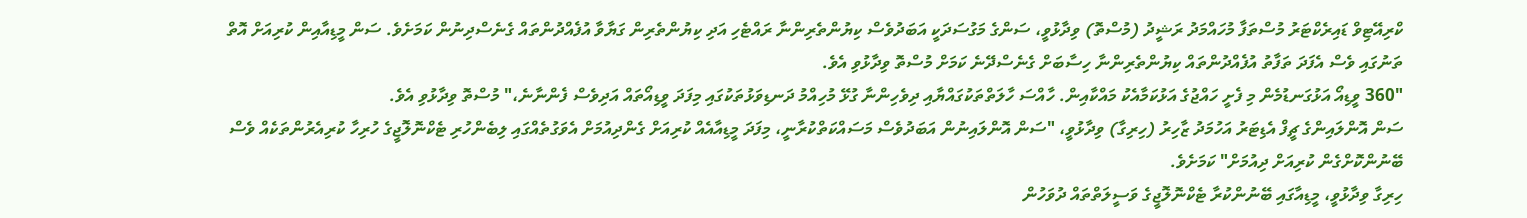ކްރިއޭޓިވް ޑައިރެކްޓަރު މުސްތަފާ މުހައްމަދު ރަޝީދު (މުސްތޮ) ވިދާޅުވީ، ސަންގެ މަގުސަދަކީ އަބަދުވެސް ކިޔުންތެރިންނާ ރައްޓެހި އަދި ކިޔުންތެރިން ގަޔާވާ އުފެއްދުންތައް ގެނެސްދިނުން ކަމަށެވެ. ސަން މީޑިއާއިން ކުރިއަށް އޮތް ތަނުގައި ވެސް އެފަދަ ތަފާތު އުފެއްދުންތައް ކިޔުންތެރިންނާ ހިސާބަށް ގެނެސްދޭނެ ކަމަށް މުސްތޮ ވިދާޅުވި އެވެ.
"360 ވީޑިއޯ އަޅުގަނޑުމެން މި ފެށީ ހައްޖުގެ އަޅުކަމާއެކު މައްކާއިން. ހާއްސަ ހާލަތްތަކުގައްޔާއި ދިވެހިންނާ ގުޅޭ މުހިއްމު ދަނޑިވަޅުތަކުގައި މިފަދަ ވީޑިއޯތައް އަދިވެސް ފެންނާނެ،" މުސްތޮ ވިދާޅުވި އެވެ.
ސަން އޮންލައިންގެ ޗީފް އެޑިޓަރު އަހުމަދު ޒާހިރު (ހިރިގާ) ވިދާޅުވީ، "ސަން އޮންލައިނުން އަބަދުވެސް މަސައްކަތްކުރާނީ، މިފަދަ މީޑިއާއެއް ކުރިއަށް ގެންދިއުމަށް އެވަގުތެއްގައި ލިބެންހުރި ޓެކްނޮލޮޖީގެ ހުރިހާ ކުރިއެރުންތަކެއް ވެސް ބޭނުންކޮށްގެން ކުރިއަށް ދިއުމަށް" ކަމަށެވެ.
ހިރިގާ ވިދާޅުވީ، މީޑިއާގައި ބޭނުންކުރާ ޓެކްނޮލޮޖީގެ ވަސީލަތްތައް ދުވަހުން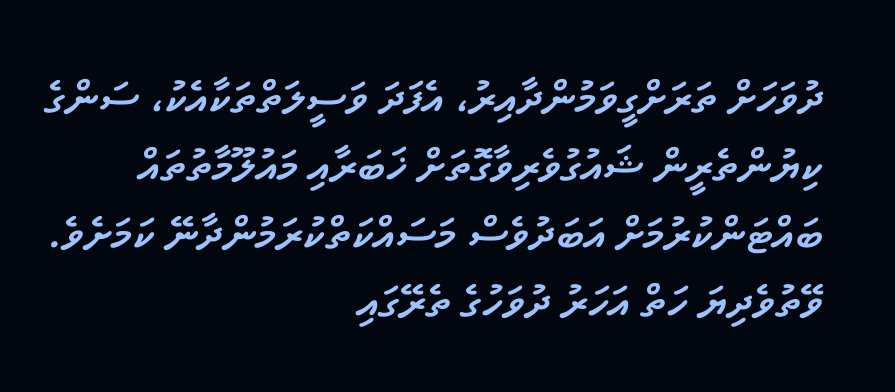ދުވަހަށް ތަރަށްގީވަމުންދާއިރު، އެފަދަ ވަސީލަތްތަކާއެކު، ސަންގެ ކިޔުންތެރީން ޝައުގުވެރިވާގޮތަށް ޚަބަރާއި މައުލޫމާތުތައް ބައްޓަންކުރުމަށް އަބަދުވެސް މަސައްކަތްކުރަމުންދާނޭ ކަމަށެވެ.
ވޭތުވެދިޔަ ހަތް އަހަރު ދުވަހުގެ ތެރޭގައި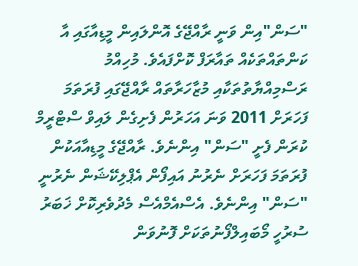"ސަން"އިން ވަނީ ރާއްޖޭގެ އޮންލައިން މީޑިއާގައި އާ ކަންތައްތަކެއް ތައާރަފް ކޮށްފައެވެ. މުހިއްމު ރަސްމިއްޔާތުތަކާއި މުޒާހަރާތައް ރާއްޖޭގައި ފުރަތަމަ ފަހަރަށް 2011 ވަނަ އަހަރުން ފެށިގެން ލައިވް ސްޓްރީމް ކުރަން ފެށީ "ސަން" އިންނެވެ. ރާއްޖޭގެ މީޑިއާއަކުން ފުރަތަމަ ފަހަރަށް ނެރުނު އައިފޯން އެޕްލިކޭޝަން ނެރުނީ "ސަން" އިންނެވެ. އެސްއެމްއެސް މެދުވެރިކޮށް ޚަބަރު ސުރުހީ މޯބައިލްފޯނުތަކަށް ފޮނުވަން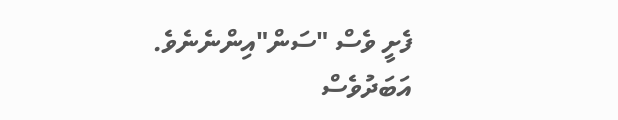ފެށީ ވެސް "ސަން"އިންނެނެވެ.
އަބަދުވެސް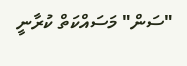"ސަން" މަސައްކަތް ކުރާނީ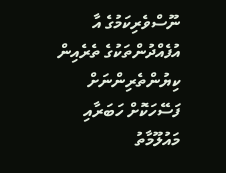ނޫސްވެރިކަމުގެ އާ އުފެއްދުންތަކުގެ ތެރެއިން ކިޔުންތެރިންނަށް ފަސޭހަކޮށް ހަބަރާއި މައުލޫމާތު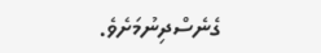ގެނެސްދިނުމަށެވެ.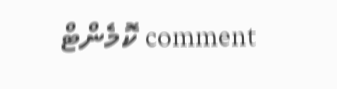comment ކޮމެންޓް